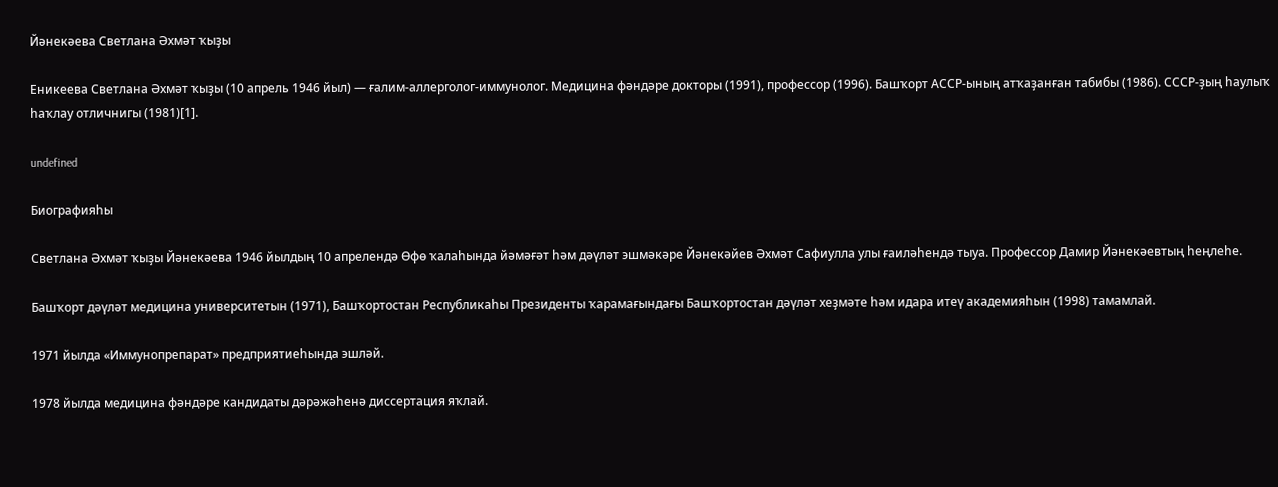Йәнекәева Светлана Әхмәт ҡыҙы

Еникеева Светлана Әхмәт ҡыҙы (10 апрель 1946 йыл) — ғалим-аллерголог-иммунолог. Медицина фәндәре докторы (1991), профессор (1996). Башҡорт АССР-ының атҡаҙанған табибы (1986). СССР-ҙың һаулыҡ һаҡлау отличнигы (1981)[1].

undefined

Биографияһы

Светлана Әхмәт ҡыҙы Йәнекәева 1946 йылдың 10 апрелендә Өфө ҡалаһында йәмәғәт һәм дәүләт эшмәкәре Йәнекәйев Әхмәт Сафиулла улы ғаиләһендә тыуа. Профессор Дамир Йәнекәевтың һеңлеһе.

Башҡорт дәүләт медицина университетын (1971), Башҡортостан Республикаһы Президенты ҡарамағындағы Башҡортостан дәүләт хеҙмәте һәм идара итеү академияһын (1998) тамамлай.

1971 йылда «Иммунопрепарат» предприятиеһында эшләй.

1978 йылда медицина фәндәре кандидаты дәрәжәһенә диссертация яҡлай.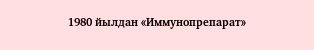1980 йылдан «Иммунопрепарат»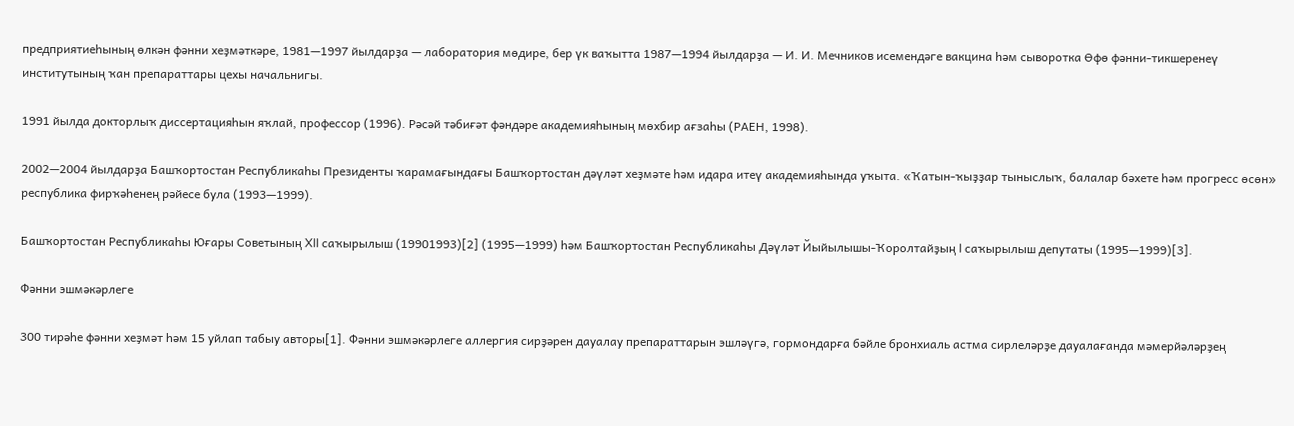предприятиеһының өлкән фәнни хеҙмәткәре, 1981—1997 йылдарҙа — лаборатория мөдире, бер үк ваҡытта 1987—1994 йылдарҙа — И. И. Мечников исемендәге вакцина һәм сыворотка Өфө фәнни-тикшеренеү институтының ҡан препараттары цехы начальнигы.

1991 йылда докторлыҡ диссертацияһын яҡлай, профессор (1996). Рәсәй тәбиғәт фәндәре академияһының мөхбир ағзаһы (РАЕН, 1998).

2002—2004 йылдарҙа Башҡортостан Республикаһы Президенты ҡарамағындағы Башҡортостан дәүләт хеҙмәте һәм идара итеү академияһында уҡыта. «Ҡатын-ҡыҙҙар тыныслыҡ, балалар бәхете һәм прогресс өсөн» республика фирҡәһенең рәйесе була (1993—1999).

Башҡортостан Республикаһы Юғары Советының XII саҡырылыш (19901993)[2] (1995—1999) һәм Башҡортостан Республикаһы Дәүләт Йыйылышы-Ҡоролтайҙың I саҡырылыш депутаты (1995—1999)[3].

Фәнни эшмәкәрлеге

300 тирәһе фәнни хеҙмәт һәм 15 уйлап табыу авторы[1]. Фәнни эшмәкәрлеге аллергия сирҙәрен дауалау препараттарын эшләүгә, гормондарға бәйле бронхиаль астма сирлеләрҙе дауалағанда мәмерйәләрҙең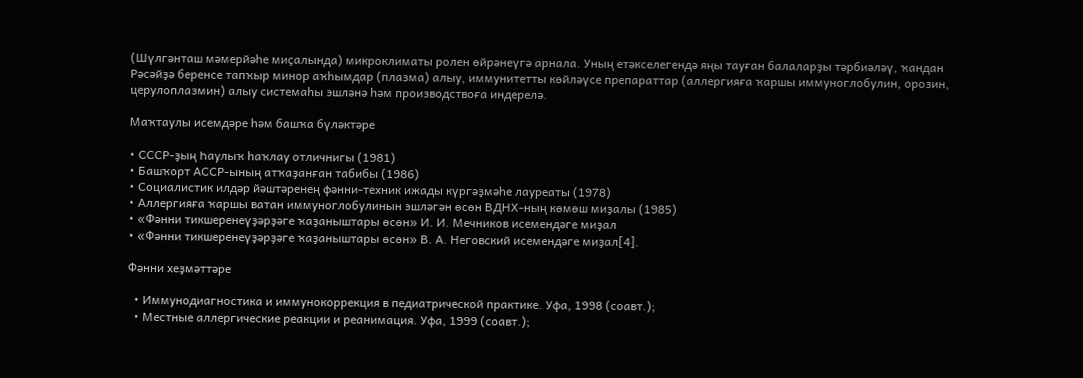(Шүлгәнташ мәмерйәһе миҫалында) микроклиматы ролен өйрәнеүгә арнала. Уның етәкселегендә яңы тауған балаларҙы тәрбиәләү, ҡандан Рәсәйҙә беренсе тапҡыр минор аҡһымдар (плазма) алыу, иммунитетты көйләүсе препараттар (аллергияға ҡаршы иммуноглобулин, орозин, церулоплазмин) алыу системаһы эшләнә һәм производствоға индерелә.

Маҡтаулы исемдәре һәм башҡа бүләктәре

• СССР-ҙың Һаулыҡ һаҡлау отличнигы (1981)
• Башҡорт АССР-ының атҡаҙанған табибы (1986)
• Социалистик илдәр йәштәренең фәнни-техник ижады күргәҙмәһе лауреаты (1978)
• Аллергияға ҡаршы ватан иммуноглобулинын эшләгән өсөн ВДНХ-ның көмөш миҙалы (1985)
• «Фәнни тикшеренеүҙәрҙәге ҡаҙаныштары өсөн» И. И. Мечников исемендәге миҙал
• «Фәнни тикшеренеүҙәрҙәге ҡаҙаныштары өсөн» В. А. Неговский исемендәге миҙал[4].

Фәнни хеҙмәттәре

  • Иммунодиагностика и иммунокоррекция в педиатрической практике. Уфа, 1998 (соавт.);
  • Местные аллергические реакции и реанимация. Уфа, 1999 (соавт.);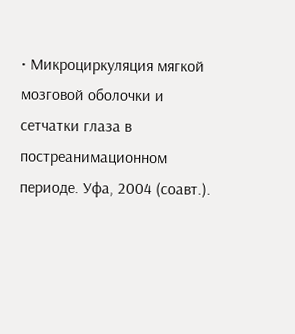• Микроциркуляция мягкой мозговой оболочки и сетчатки глаза в постреанимационном периоде. Уфа, 2004 (соавт.).